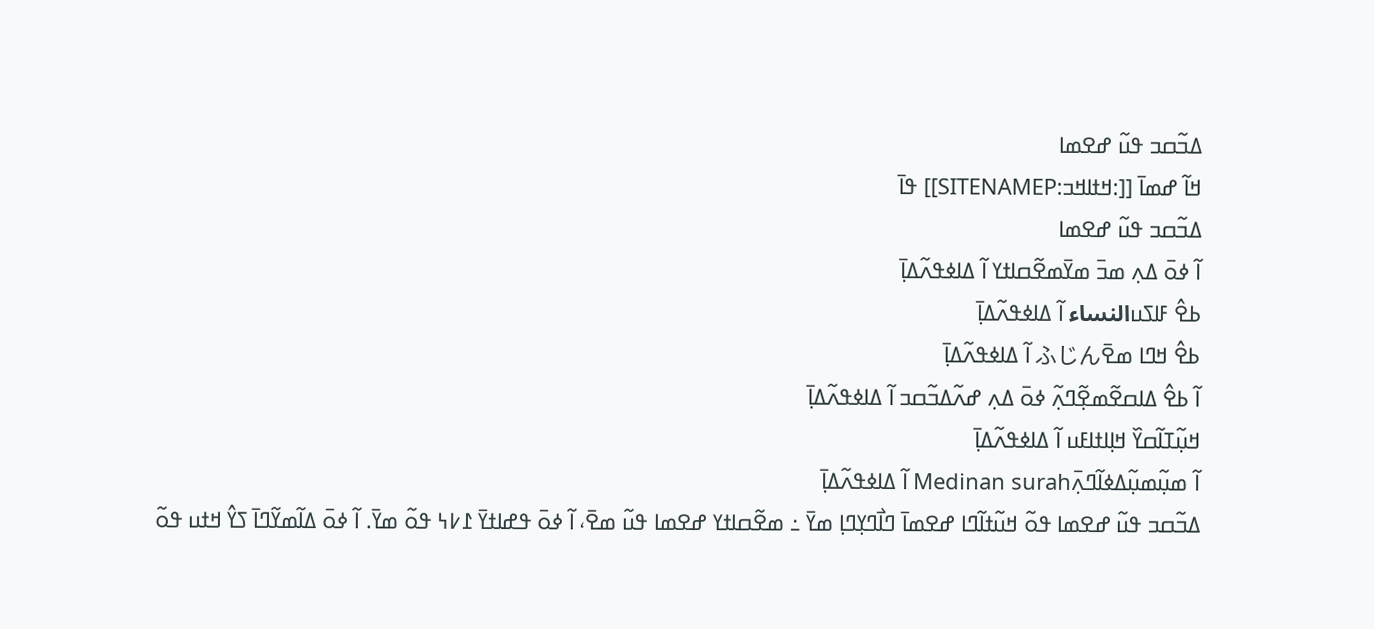ߡߏ߬ߛߏ ߟߎ߬ ߝߐߘߊ
ߞߊ߬ ߝߘߊ߫ [[:ߞߙߊߞߏ:SITENAMEP]] ߟߊ߫
ߡߏ߬ߛߏ ߟߎ߬ ߝߐߘߊ
ߊ߬ ߦߋ߫ ߡߍ߲ ߘߏ߫ ߘߌ߫ߘߐ߬ߛߊߙߌ ߊ߬ ߡߊߦߟߍ߬ߡߊ߲߫
ߕߐ߮ ߓߊߖߎالنساء ߊ߬ ߡߊߦߟߍ߬ߡߊ߲߫
ߕߐ߮ ߞߣߊ ߘߐ߫ふじん ߊ߬ ߡߊߦߟߍ߬ߡߊ߲߫
ߊ߬ ߕߐ߮ ߡߊߛߐ߬ߘߐ߲߬ߣߍ߲߬ ߦߋ߫ ߡߍ߲ ߝߍ߬ߡߏ߬ߛߏ ߊ߬ ߡߊߦߟߍ߬ߡߊ߲߫
ߞߎ߲߬ߠߊ߬ߛߌ߰ ߞߊ߲ߊߙߊߓߎ ߊ߬ ߡߊߦߟߍ߬ߡߊ߲߫
ߊ߬ ߘߎ߲߬ߘߎ߲߬ߡߦߊ߬ߣߍ߲߫Medinan surah ߊ߬ ߡߊߦߟߍ߬ߡߊ߲߫
ߡߏ߬ߛߏ ߟߎ߬ ߝߐߘߊ ߟߋ߬ ߞߎ߬ߙߊ߬ߣߊ ߝߐߘߊ߫ ߣߊ߯ߣߌ߲ߣߊ߲ ߘߌ߫ ߸ ߘߐ߬ߛߊߙߌ ߝߐߘߊ ߟߎ߬ ߘߐ߫، ߊ߬ ߦߋ߫ ߟߝߊߙߌ߫ ߁߇߆ ߟߋ߬ ߘߌ߫. ߊ߬ ߦߋ߫ ߡߊ߬ߘߌ߬ߣߊ߫ ߖߌ߮ ߞߙߎ ߟߋ߬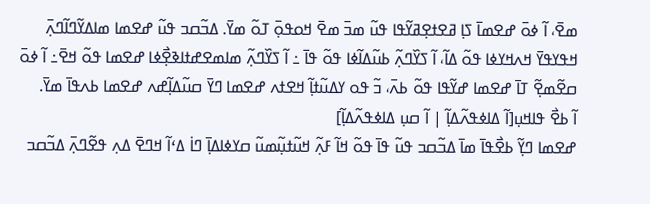ߘߐ߫، ߊ߬ ߦߋ߫ ߝߐߘߊ߫ ߖߊ߲ ߥߐߙߐ߲ߥߌ߬ߟߊ ߟߎ߬ ߘߏ߫ ߘߐ߫ ߞߋߟߋ߲߫ ߠߋ߬ ߘߌ߫. ߡߏ߬ߛߏ ߟߎ߬ ߝߐߘߊ ߘߊߡߌ߬ߣߊ߬ߣߍ߲߫ ߞߟߌߟߌ߫ ߞߍߞߌߦߊ ߟߋ߬ ߡߊ߬، ߊ߬ ߖߌ߰ߣߍ߲߬ ߕߎ߬ߡߊ߬ߦߊ ߟߋ߬ ߟߊ߫ ߸ ߊ߬ ߖߌ߰ߣߍ߲߬ ߘߊߘߐߝߙߊߢߐ߲߯ߦߊ ߝߐߘߊ ߟߋ߬ ߞߐ߫߸ ߊ߬ ߦߋ߫ ߛߐ߬ߘߐ߲߬ ߠߊ߫ ߝߐߘߊ ߝߌ߬ߟߊ ߟߋ߬ ߕߍ߫، ߏ߬ ߟߋ ߌߡߎ߬ߙߊ߲߬ ߞߐߙߍ ߝߐߘߊ ߣߌ߫ ߛߎ߬ߡߊ߲߬ߝߍ ߝߐߘߊ ߕߍߟߊ߫ ߘߌ߫.
ߊ߬ ߕߐ߯ ߟߊߞߎ߲[ߊ߬ ߡߊߦߟߍ߬ߡߊ߲߬ | ߊ߬ ߛߎ߲ ߡߊߦߟߍ߬ߡߊ߲߬]
ߝߐߘߊ ߣߌ߲߬ ߕߐ߯ߟߊ߫ ߘߊ߫ ߡߏ߬ߛߏ ߟߎ߬ ߟߊ߫ ߟߋ߬ ߞߊ߬ ߓߍ߲߬ ߞߎ߬ߙߎ߲߬ߘߎ߬ ߛߌߦߊߡߊ߲߫ ߣߊ߭ ߡߵߊ߬ ߞߣߐ߫ ߡߍ߲ ߟߐ߬ߣߍ߲߫ ߡߏ߬ߛߏ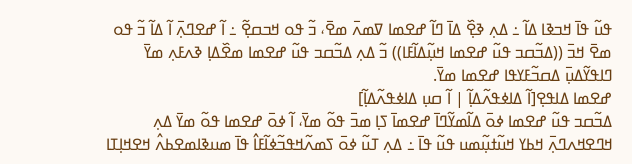ߟߎ߬ ߟߊ߫ ߞߏߢߊ ߡߊ߬ ߸ ߡߍ߲ ߢߐ߲߰ ߡߊ߫ ߣߊ߬ ߝߐߘߊ ߜߘߍ߫ ߘߐ߫، ߏ߬ ߟߋ ߞߏߛߐ߲߬ ߸ ߊ߬ ߝߐߣߍ߲߫ ߊ߬ ߡߊ߬ ߏ߬ ߟߋ ߘߐ߫ ߞߏ߫ ((ߡߏ߬ߛߏ ߟߎ߬ ߝߐߘߊ ߞߎ߲߬ߡߊ߬ߓߊ)) ߏ߬ ߡߍ߲ ߡߏ߬ߛߏ ߟߎ߬ ߝߐߘߊ ߘߐ߰ߡߊ߲ ߢߍߓߍ߲ ߘߌ߫ ߣߊߟߌ߬ߡߎ߲߫ ߡߛߏ߬ߓߌߟߊ ߝߐߘߊ ߘߌ߫.
ߝߐߘߊ ߡߊߟߐ߲[ߊ߬ ߡߊߦߟߍ߬ߡߊ߲߬ | ߊ߬ ߛߎ߲ ߡߊߦߟߍ߬ߡߊ߲߬]
ߡߏ߬ߛߏ ߟߎ߬ ߝߐߘߊ ߦߋ߫ ߡߊ߬ߘߌ߬ߣߊ߫ ߝߐߘߊ߫ ߖߊ߲ ߘߏ߫ ߟߋ߬ ߘߌ߫، ߊ߬ ߦߋ߫ ߝߐߘߊ ߟߋ߬ ߘߌ߫ ߡߍ߲ ߞߣߐߞߍߣߍ߲߫ ߞߕߌ ߞߎ߬ߙߎ߲߬ߘߎ ߟߎ߬ ߟߊ߫ ߸ ߡߍ߲ ߠߎ߬ ߦߋ߫ ߖߘߍ߬ߞߟߏ߬ߦߊ߬ߓߊ߮ ߟߊ߫ ߘߎߢߊߘߐߕߍ߮ ߞߐߞߊ߲ߠߊ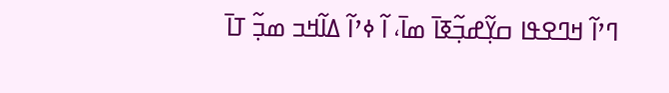ߣߴߊ߬ ߞߣߐߟߊ ߛߌ߲߬ߝߏ߲߬ߧߊ߫ ߘߊ߫، ߊ߬ ߦߴߊ߬ ߡߊ߬ߞߏ ߘߏ߲߬ ߠߊ߫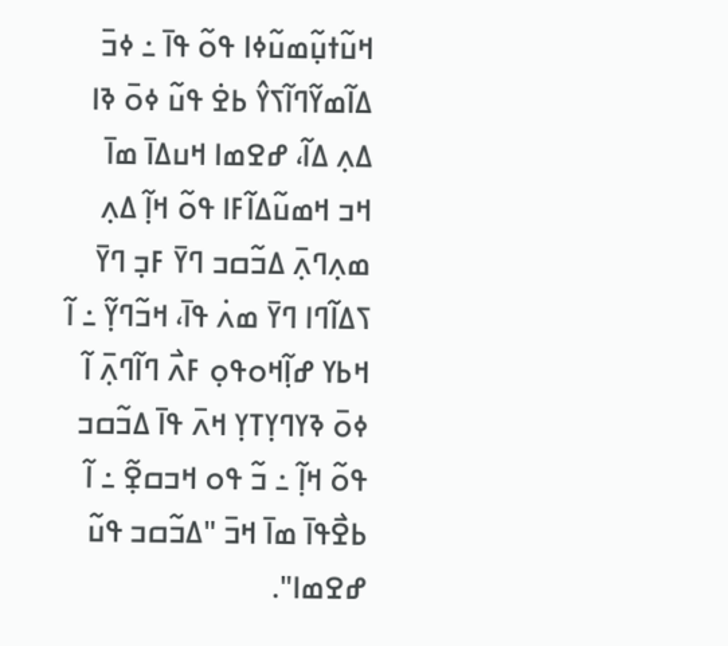ߞߎ߬ߙߎ߲߬ߘߎ߬ߦߊ ߟߋ߬ ߟߊ߫ ߸ ߦߏ߫ ߡߊ߬ߘߌ߬ߣߊ߬ߖߌ߮ ߕߐ߭ ߟߎ߬ ߦߋ߫ ߢߊ ߡߍ߲ ߡߊ߬، ߝߐߘߊ ߞߎߡߊ߫ ߘߊ߫ ߞߏ ߞߘߎ߬ߡߊ߬ߓߊ ߟߋ߬ ߞߊ߲߬ ߡߍ߲ ߘߍ߲ߣߍ߲߫ ߡߏ߬ߛߏ ߣߌ߫ ߓߏ߲ ߣߌ߫ ߖߡߊ߬ߣߊ ߣߌ߫ ߘߍ߭ ߟߊ߫، ߞߏ߬ߣߌ߲߬ ߸ ߊ߬ ߞߕߌ ߝߊ߲߬ߞߋߟߋ߲ ߓߍ߯ ߣߊ߬ߣߍ߲߫ ߊ߬ ߦߋ߫ ߢߌߣߌ߲ߠߌ߲ ߞߍ߫ ߟߊ߫ ߡߏ߬ߛߏ ߟߋ߬ ߞߊ߲߬ ߸ ߏ߬ ߟߋ ߞߏߛߐ߲߬ ߸ ߊ߬ ߕߐ߯ߟߊ߫ ߘߊ߫ ߞߏ߫ "ߡߏ߬ߛߏ ߟߎ߬ ߝߐߘߊ".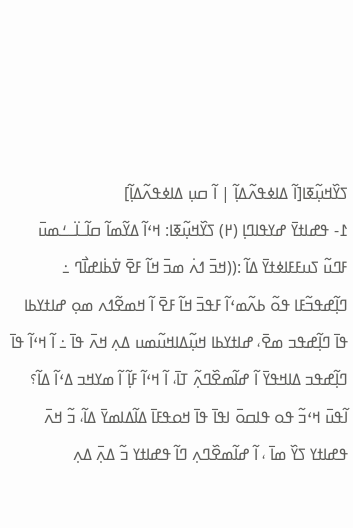ߖߌ߰ߞߎ߲߬ߧߊ[ߊ߬ ߡߊߦߟߍ߬ߡߊ߲߬ | ߊ߬ ߛߎ߲ ߡߊߦߟߍ߬ߡߊ߲߬]
߁- ߟߝߊߙߌ߫ ߝߌߟߊߣߊ߲ (߂) ߖߌ߰ߞߎ߲߬ߧߊ: ߞߵߊ߬ ߡߌ߬ߘߊ߬ ߛߊ߬ߺߊ߳ߺߑߘߎ߫ ߓߣߎ߬ ߖߎߓߓߊߦߙߌ߫ ߡߊ߬ :((ߞߏ߫ ߗߍ߭ ߘߏ߫ ߞߊ߬ ߓߐ߫ ߜ߭ߕ߭ߊߝߊ߯ߣ ߸ ߣߊ߲߬ߝߟߏ߬ߓߊ ߟߋ߬ ߕߍ߬ߘߵߊ߬ ߓߟߏ߫ ߞߊ߬ ߓߐ߫ ߊ߬ ߞߘߐ߬ߗߍ ߘߋ߲ ߝߊߙߌߕߊ ߟߊ߫ ߣߊ߲߬ߝߟߏ ߘߐ߫، ߝߊߙߌߕߊ ߞߎ߲߬ߡߊߞߎ߬ߘߎ ߡߍ߲ ߞߍ߫ ߟߊ߫ ߸ ߊ߬ ߞߵߊ߬ ߟߊ߫ ߣߊ߲߬ߝߟߏ ߡߊߞߟߌ߫ ߊ߬ ߝߊ߬ߘߐ߰ߣߍ߲߬ ߠߊ߫، ߊ߬ ߞߵߊ߬ ߓߊ߲߬ ߊ߬ ߘߌߞߏ ߡߵߊ߬ ߡߊ߬؟ ߊ߬ߟߎ߫ ߞߵߏ߬ ߟߋ ߟߊߛߋ߫ ߊߟߊ߫ ߟߊ߫ ߞߋߟߓߊ߫ ߡߊ߬ߡߊߘߌ߫ ߡߊ߬، ߏ߬ ߞߍ߫ ߟߝߊߙߌ ߖߌ߰ ߘߊ߫ ، ߊ߬ ߝߊ߬ߘߐ߰ߣߍ߲ ߣߊ߬ ߟߝߊߙߌ ߏ߬ ߡߍ߲߫ ߡߍ߲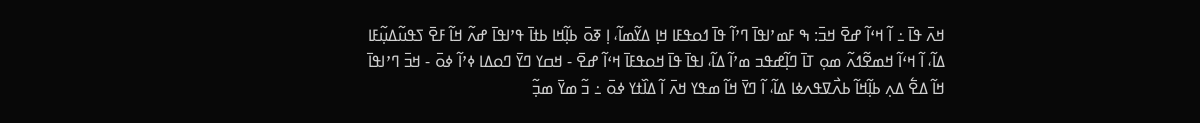ߞߍ߫ ߟߊ߫ ߸ ߊ߬ ߞߵߊ߬ ߝߐ߫ ߞߏ߫: ߒ ߓߘߴߊߟߊ߫ ߣߴߊ߬ ߟߊ߫ ߗߋߟߓߊ ߞߊ߲ ߡߌ߬ߘߊ߬، ߊ߲ ߧߋ߫ ߕߊ߲߬ߞߊ ߕߙߊ߫ ߟߴߊߟߊ߫ ߝߍ߬ ߞߊ߬ ߓߐ߫ ߖߟߎ߬ߡߎ߲߬ߓߊ ߡߊ߬، ߊ߬ ߞߵߊ߬ ߞߘߐ߬ߗߍ߬ ߘߋ߲ ߠߊ߫ ߣߊ߲߬ߝߟߏ ߘߴߊ߬ ߡߊ߬، ߊߟߊ߫ ߟߊ߫ ߞߋߟߓߊ߫ ߞߵߊ߬ ߝߐ߫ - ߞߛߌ ߣߌ߫ ߣߋߡߊ ߦߴߊ߬ ߦߋ߫ - ߞߏ߫ ߣߴߊߟߊ߫ ߞߊ߬ ߡߐ߱ ߡߍ߲ ߕߊ߲߬ߞߊ߬ ߕߍ߯ߜߟߍߦߊ ߡߊ߬، ߊ߬ ߣߌ߫ ߞߊ߬ ߘߟߌ ߞߍ߫ ߊ߬ ߡߊ߰ߙߌ ߦߋ߫ ߸ ߏ߬ ߘߌ߫ ߘߏ߲߬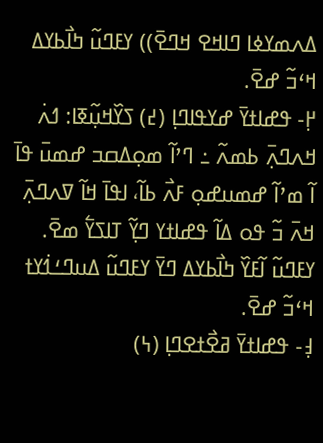ߡߍߘߌߦߊ ߣߊߞߐ ߞߣߐ߫)) ߌߓߣߎ߬ ߤߊ߯ߕߌߡ ߞߵߏ߬ ߝߐ߫.
߂߲- ߟߝߊߙߌ߫ ߝߌߟߊߣߊ߲ (߄) ߖߌ߰ߞߎ߲߬ߧߊ: ߗߍ߭ ߞߍߣߍ߲߫ ߕߘߍ߬ ߸ ߣߴߊ߬ ߘߋ߲ߡߛߏ ߝߘߎ߫ ߟߊ߫ ߊ߬ ߘߴߊ߬ ߝߘߎߝߋ߲ ߓߍ߯ ߕߊ߬، ߊߟߊ߫ ߞߊ߬ ߜߍߣߍ߲߫ ߞߍ߫ ߏ߬ ߟߋ ߡߊ߬ ߟߝߊߙߌ ߣߌ߲߬ ߠߊߖߌ߱ ߘߐ߫. ߌߓߣߎ߬ ߊ߬ߓߌ߰ ߤߊ߯ߕߌߡ ߣߌ߫ ߌߓߣߎ߬ ߡߎߣߑߗ߭ߌߙ ߞߵߏ߬ ߝߐ߫.
߃߲- ߟߝߊߙߌ߫ ߥߐ߯ߙߐߣߊ߲ (߆)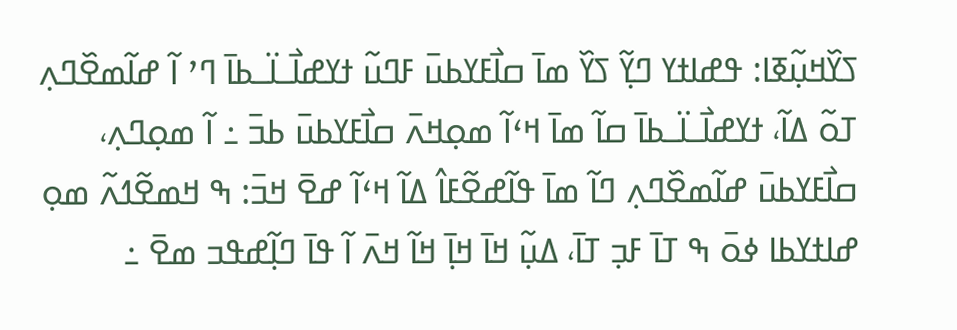ߖߌ߰ߞߎ߲߬ߧߊ: ߟߝߊߙߌ ߣߌ߲߬ ߖߌ߰ ߘߊ߫ ߛߊ߯ߓߌߕߎ߫ ߓߣߎ߬ ߙߌߝߊ߯ߺߊ߳ߺߕߊ߫ ߣߴ ߊ߬ ߝߊ߬ߘߐ߰ߣߍ߲ ߠߋ߬ ߡߊ߬، ߙߌߝߊ߯ߺߊ߳ߺߕߊ߫ ߛߊ߬ ߘߊ߫ ߞߵߊ߬ ߘߋ߲ߞߍ߫ ߛߊ߯ߓߌߕߎ߫ ߕߏ߫ ߸ ߊ߬ ߘߋ߲ߣߍ߲، ߛߊ߯ߓߌߕߎ߫ ߝߊ߬ߘߐ߰ߣߍ߲ ߣߊ߬ ߘߊ߫ ߟߊ߬ߝߐ߬ߓߊ߮ ߡߊ߬ ߞߵߊ߬ ߝߐ߫ ߞߏ߫: ߒ ߞߘߐ߬ߗߍ߬ ߘߋ߲ ߝߊߙߌߕߊ ߦߋ߫ ߒ ߠߊ߫ ߓߏ߲ ߠߊ߫، ߡߎ߲߬ ߞߊ߫ ߞߊ߲߫ ߞߊ߬ ߞߍ߫ ߊ߬ ߟߊ߫ ߣߊ߲߬ߝߟߏ ߘߐ߫ ߸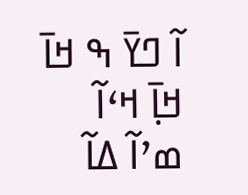ߊ߬ ߣߌ߫ ߒ ߞߊ߫ ߞߊ߲߫ ߞߵߊ߬ ߘߴߊ߬ ߡߊ߬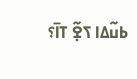ߕߎ߬ߡߊ ߖߐ߲߬ ߠߊ߫؟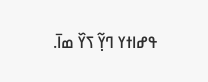ߟߝߊߙߌ ߣߌ߲߬ ߖߌ߰ ߘߊ߫.